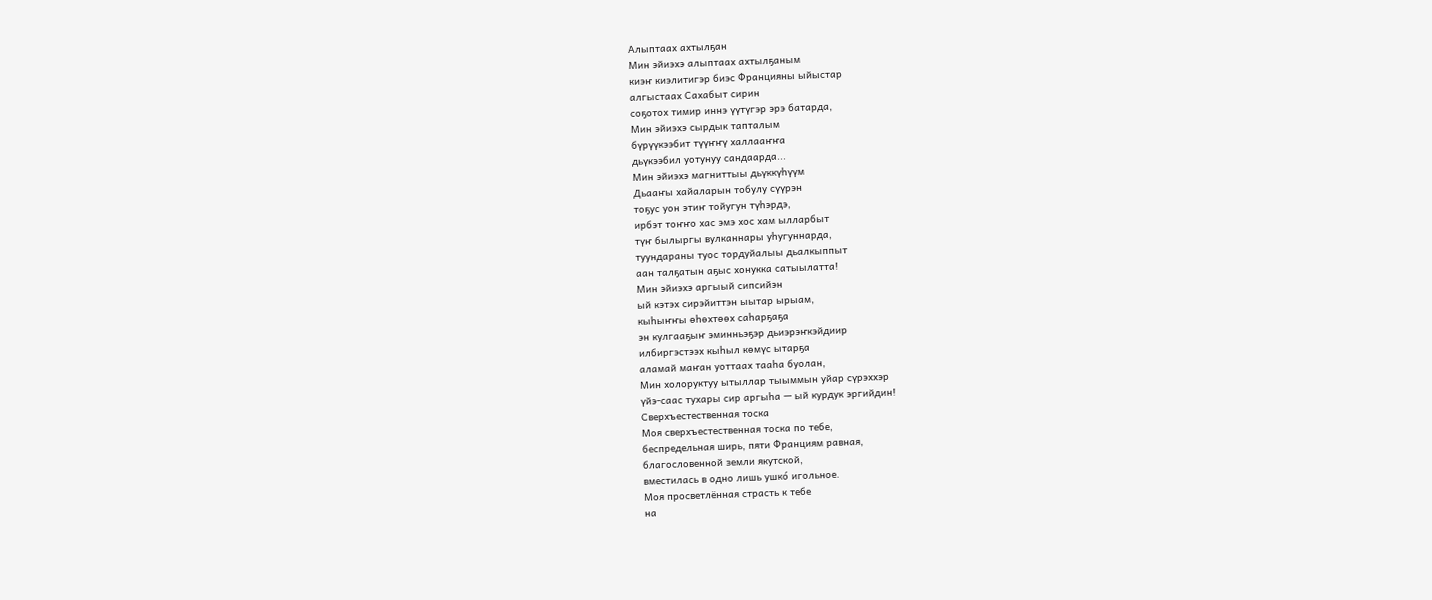Алыптаах ахтылҕан
Мин эйиэхэ алыптаах ахтылҕаным
киэҥ киэлитигэр биэс Францияны ыйыстар
алгыстаах Сахабыт сирин
соҕотох тимир иннэ үүтүгэр эрэ батарда,
Мин эйиэхэ сырдык тапталым
бүрүүкээбит түүҥҥү халлааҥҥа
дьүкээбил уотунуу сандаарда...
Мин эйиэхэ магниттыы дьүккүһүүм
Дьааҥы хайаларын тобулу сүүрэн
тоҕус уон этиҥ тойугун түһэрдэ,
ирбэт тоҥҥо хас эмэ хос хам ылларбыт
түҥ былыргы вулканнары уһугуннарда,
туундараны туос тордуйалыы дьалкыппыт
аан талҕатын аҕыс хонукка сатыылатта!
Мин эйиэхэ аргыый сипсийэн
ый кэтэх сирэйиттэн ыытар ырыам,
кыһыҥҥы өһөхтөөх саһарҕаҕа
эн кулгааҕыҥ эминньэҕэр дьиэрэҥкэйдиир
илбиргэстээх кыһыл көмүс ытарҕа
аламай маҥан уоттаах тааһа буолан,
Мин холоруктуу ытыллар тыыммын уйар сүрэххэр
үйэ-саас тухары сир аргыһа — ый курдук эргийдин!
Сверхъестественная тоска
Моя сверхъестественная тоска по тебе,
беспредельная ширь, пяти Франциям равная,
благословенной земли якутской,
вместилась в одно лишь ушко́ игольное.
Моя просветлённая страсть к тебе
на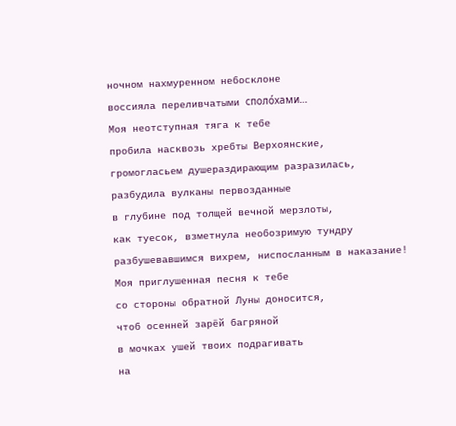ночном нахмуренном небосклоне
воссияла переливчатыми споло́хами…
Моя неотступная тяга к тебе
пробила насквозь хребты Верхоянские,
громогласьем душераздирающим разразилась,
разбудила вулканы первозданные
в глубине под толщей вечной мерзлоты,
как туесок, взметнула необозримую тундру
разбушевавшимся вихрем, ниспосланным в наказание!
Моя приглушенная песня к тебе
со стороны обратной Луны доносится,
чтоб осенней зарёй багряной
в мочках ушей твоих подрагивать
на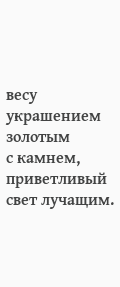весу украшением золотым
с камнем, приветливый свет лучащим.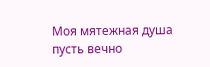Моя мятежная душа пусть вечно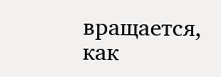вращается,
как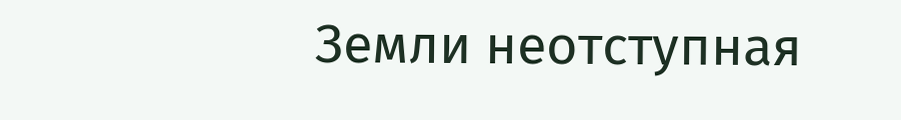Земли неотступная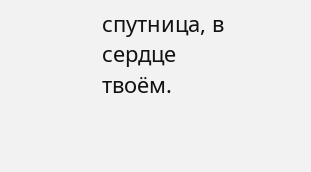спутница, в сердце твоём.